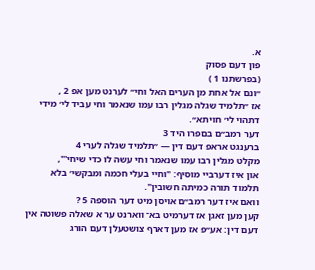א.
פון דעם פסוק
(בפרשתנו 1 )
״ונם אל אחת מן הערים האל וחי״ לערנט מען אפ 2 ,
אז ״תלמיד שגלה מגלין רבו עמו שנאמר וחי עביד לי׳ מידי דתהוי לי׳ חױתא״.
דער רמב״ם בםפרו היד 3
ברענגט אראפ דעם דין — ״תלמיד שגלה לערי 4
מקלט מגלין רבו עמו שנאמר וחי עשה לו כדי שיחי'",
און איז דערביי מוסיף: "וחיי בעלי חכמה ומבקשי׳ בלא תלמוד תורה כמיתה חשובין".
וואם איז דער רמב״ם אויסן מיט דער הוספה 5 ?
קען מען זאגן אז דערמיט בא־ ווארנט ער א שאלה פשוטה אין דעם דין: אע״פ אז מען דארף צושטעלן דעם הורג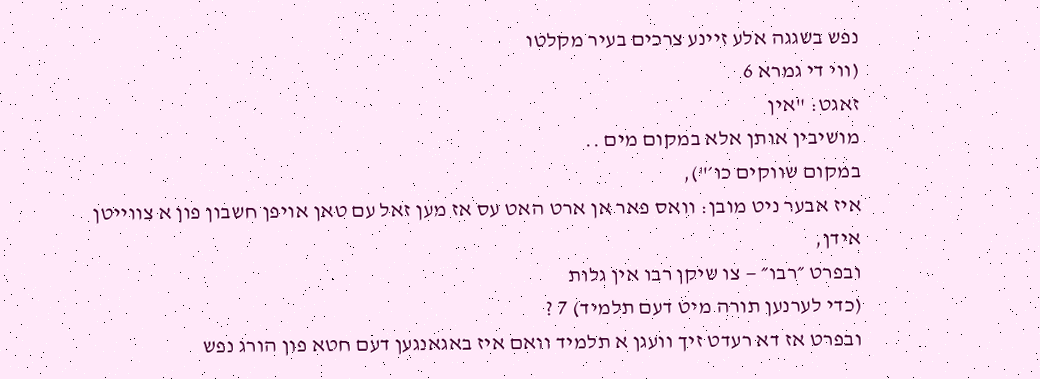נפש בשגגה אלע זיינע צרכים בעיר מקלטו
(ווי די גמרא 6
זאגט: "אין
מושיבין אותן אלא במקום מים ..
במקום שווקים כו׳"),
איז אבער ניט מובן: וואס פאר אן ארט האט עס אז מען זאל עם טאן אויפן חשבון פון א צווייטן אידן,
ובפרט ״רבו״ — צו שיקן רבו אין גלות
(כדי לערנען תורה מיט דעם תלמיד) 7 ?
ובפרט אז דא רעדט זיך וועגן א תלמיד וואם איז באגאנגען דעם חטא פון הורג נפש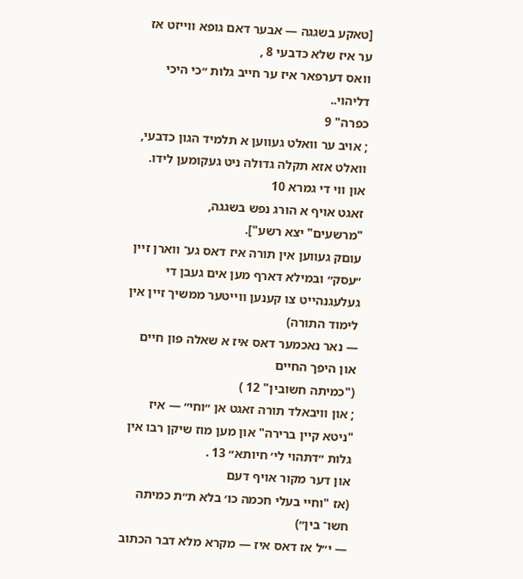[טאקע בשגגה — אבער דאם גופא ווייזט אז ער איז שלא כדבעי 8 ,
וואס דערפאר איז ער חייב גלות ״כי היכי דליהוי..
כפרה" 9
; אויב ער וואלט געווען א תלמיד הגון כדבעי,
וואלט אזא תקלה גדולה ניט געקומען לידו.
און ווי די גמרא 10
זאגט אויף א הורג נפש בשגגה,
"מרשעים" יצא רשע"].
עוםק געװען אין תורה איז דאס גע־ װארן זײן ״עסק״ ובמילא דארף מען אים געבן די געלעגנהײט צו קענען װײטער ממשיך זיין אין לימוד התורה)
— נאר נאכמער דאס איז א שאלה פון חיים און היפך החיים
("כמיתה חשובין" 12 )
; און וויבאלד תורה זאגט אן ״וחי״ — איז "ניטא קיין ברירה" און מען מוז שיקן רבו אין גלות ״דתהוי לי׳ חיותא״ 13 .
און דער מקור אויף דעם
(אז "וחיי בעלי חכמה כו׳ בלא ת״ת כמיתה חשו־ בין״)
— י״ל אז דאס איז — מקרא מלא דבר הכתוב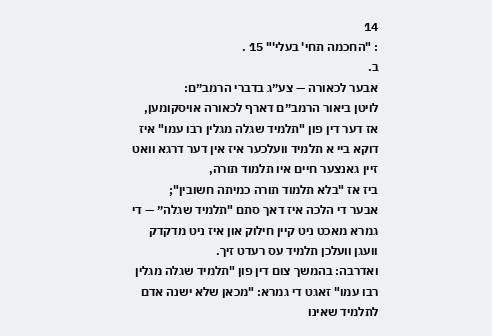14
: "החכמה תחי' בעלי'" 15 .
ב.
אבער לכאורה — צע״ג בדברי הרמב״ם:
לויטן ביאור הרמב״ם דארף לכאורה אויסקומען,
אז דער דין פון "תלמיד שגלה מגלין רבו עמו" איז דוקא ביי א תלמיד וועלכער איז אין דער דרגא וואט זיין גאנצער חיים איו תלמוד תורה,
ביז אז "בלא תלמוד תורה כמיתה חשובין";
אבער די הלכה איז דאך סתם "תלמיד שגלה״ — די גמרא מאכט ניט קיין חילוק און איז ניט מדקדק וועגן וועלכן תלמיד עס רעדט זיך.
ואדרבה: בהמשך צום דין פון "תלמיד שגלה מגלין רבו עמו" זאגט די גמרא: "מכאן שלא ישנה אדם לתלמיד שאינו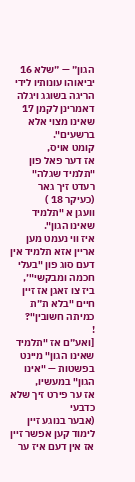הגון״ — ״שלא 16
יביאוהו עונותיו לידי הריגה בשוגג ויגלה דאמרינן לקמן 17
שאינו מצוי אלא ברשעים".
קומט אויס,
אז דער פאל פון "תלמיד שגלה" רעדט זיך גאר
(כעיקר 18 )
וועגן א "תלמיד שאינו הגון".
איז ווי נעמט מען אריין אזא תלמיד אין דעם סוג פון "בעלי חכמה ומבקשי"׳,
ביז צו זאגן אז זיין חיים "בלא ת״ת כמיתה חשובין"?
!
[ואע״ם אז "תלמיד שאינו הגון" מיינט בפשטות — "אינו הגון" במעשיו,
אז ער פירט זיך שלא כדבעי
(אבער בנוגע זיין לימוד קען אפשר זיין אז אין דעם איז ער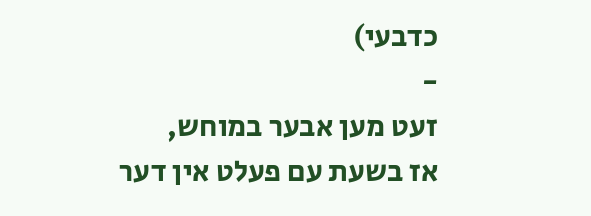כדבעי)
-
זעט מען אבער במוחש,
אז בשעת עם פעלט אין דער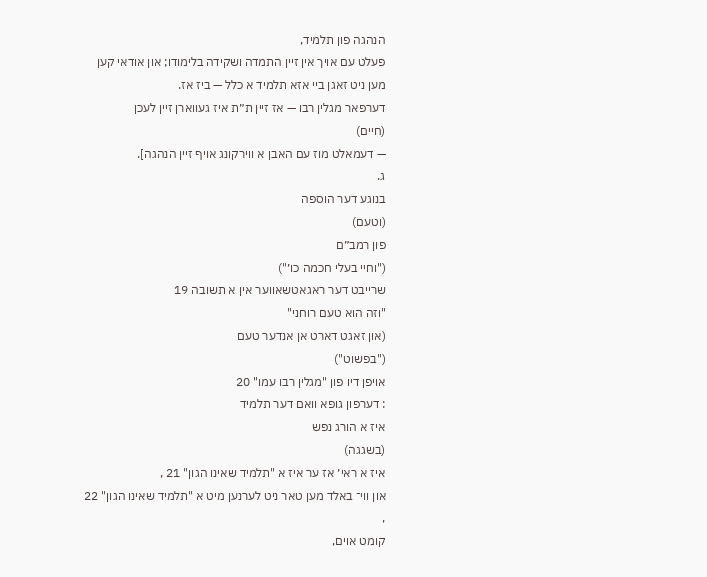הנהגה פון תלמיד,
פעלט עם אויך אין זיין התמדה ושקידה בלימודו; און אודאי קען מען ניט זאגן ביי אזא תלמיד א כלל — ביז אז.
דערפאר מגלין רבו — אז זיין ת״ת איז געווארן זיין לעכן
(חיים)
— דעמאלט מוז עם האבן א ווירקונג אויף זיין הנהגה].
ג.
בנוגע דער הוספה
(וטעם)
פון רמב״ם
("וחיי בעלי חכמה כו׳")
שרייבט דער ראגאטשאווער אין א תשובה 19
"וזה הוא טעם רוחני"
(און זאגט דארט אן אנדער טעם
("בפשוט")
אויפן דיו פון "מגלין רבו עמו" 20
: דערפון גופא וואם דער תלמיד
איז א הורג נפש
(בשגגה)
איז א ראי׳ אז ער איז א "תלמיד שאינו הגון" 21 ,
און ווי־ באלד מען טאר ניט לערנען מיט א "תלמיד שאינו הגון" 22 ,
קומט אוים,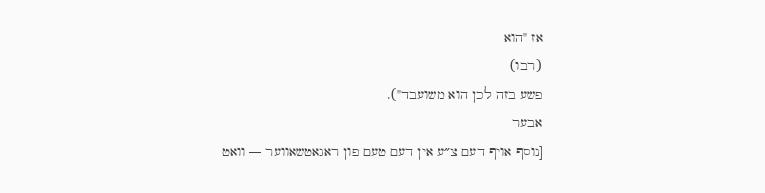אז "הוא
(רבו)
פשע בזה לכן הוא משועבד").
אבער
[נוסף אויף דעם צ״ע אין דעם טעם פון ראגאטשאווער — וואט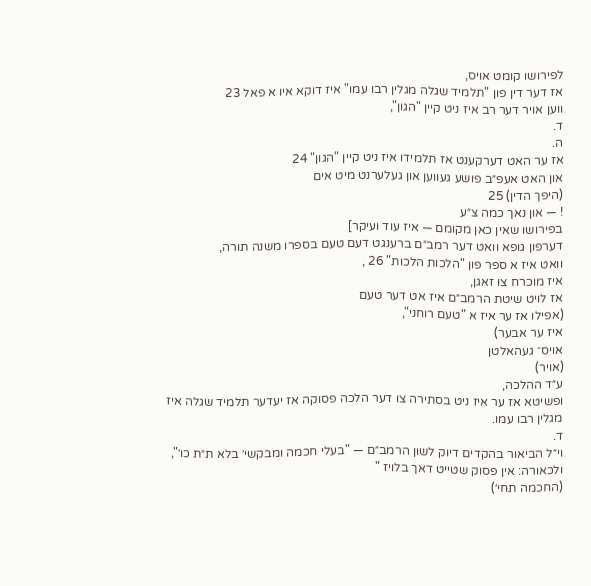לפירושו קומט אויס,
אז דער דין פון "תלמיד שגלה מגלין רבו עמו" איז דוקא איו א פאל 23
ווען אויר דער רב איז ניט קיין "הגון",
ד.
ה.
אז ער האט דערקענט אז תלמידו איז ניט קיין "הגון" 24
און האט אעפ״ב פושע געווען און געלערנט מיט אים
(היפך הדין) 25
! — און נאך כמה צ״ע
בפירושו שאין כאן מקומם — איז עוד ועיקר]
דערפון גופא וואט דער רמב״ם ברענגט דעם טעם בספרו משנה תורה,
וואט איז א ספר פון "הלכות הלכות" 26 ,
איז מוכרח צו זאגן,
אז לויט שיטת הרמב״ם איז אט דער טעם
(אפילו אז ער איז א "טעם רוחני",
איז ער אבער)
אויס־ געהאלטן
(אויר)
ע״ד ההלכה,
ופשיטא אז ער איז ניט בסתירה צו דער הלכה פסוקה אז יעדער תלמיד שגלה איז מגלין רבו עמו.
ד.
וי״ל הביאור בהקדים דיוק לשון הרמב״ם — "בעלי חכמה ומבקשי׳ בלא ת״ת כו׳",
ולכאורה: אין פסוק שטייט דאך בלויז "
(החכמה תחי׳)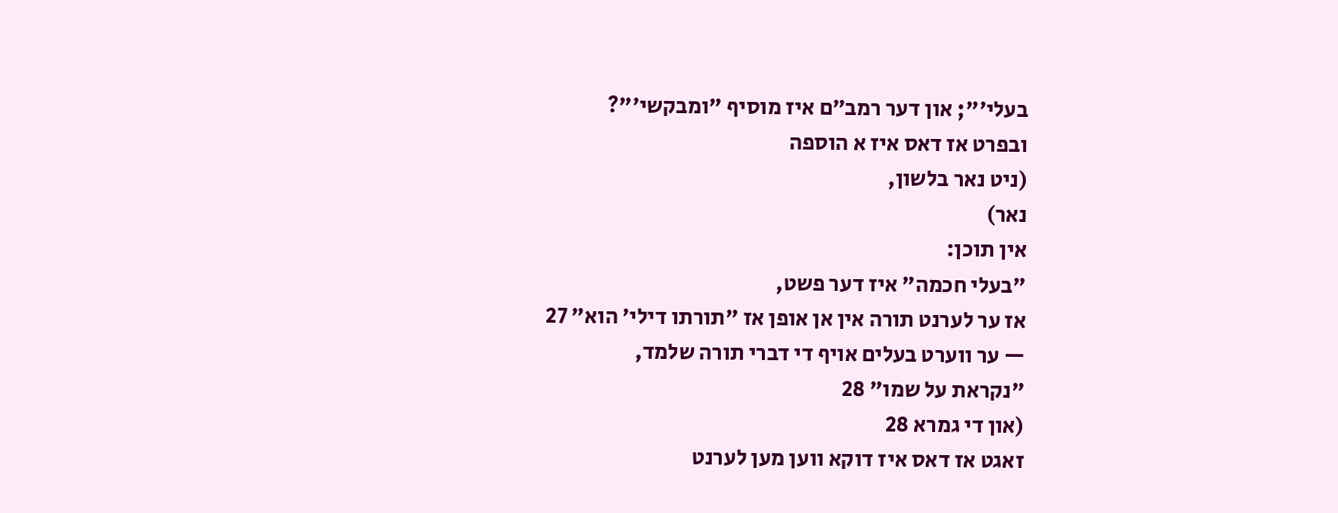בעלי׳"; און דער רמב״ם איז מוסיף "ומבקשי׳"?
ובפרט אז דאס איז א הוספה
(ניט נאר בלשון,
נאר)
אין תוכן:
"בעלי חכמה" איז דער פשט,
אז ער לערנט תורה אין אן אופן אז "תורתו דילי׳ הוא״ 27
— ער ווערט בעלים אויף די דברי תורה שלמד,
"נקראת על שמו" 28
(און די גמרא 28
זאגט אז דאס איז דוקא ווען מען לערנט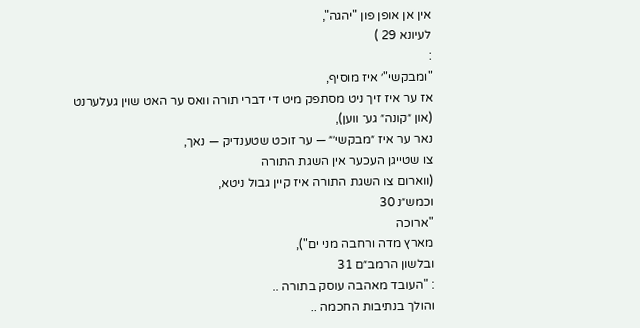אין אן אופן פון "יהגה",
לעיונא 29 )
:
"ומבקשי"׳ איז מוסיף,
אז ער איז זיך ניט מסתפק מיט די דברי תורה וואס ער האט שוין געלערנט
(און ״קונה״ גע־ ווען),
נאר ער איז ״מבקשי׳״ — ער זוכט שטענדיק — נאך,
צו שטייגן העכער אין השגת התורה
(ווארום צו השגת התורה איז קיין גבול ניטא,
וכמש״נ 30
"ארוכה
מארץ מדה ורחבה מני ים"),
ובלשון הרמב״ם 31
: "העובד מאהבה עוסק בתורה ..
והולך בנתיבות החכמה ..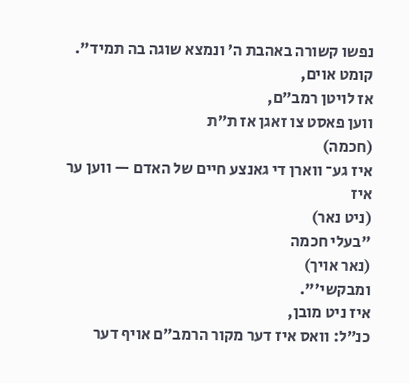נפשו קשורה באהבת ה׳ ונמצא שוגה בה תמיד".
קומט אוים,
אז לויטן רמב״ם,
ווען פאסט צו זאגן אז ת״ת
(חכמה)
איז גע־ ווארן די גאנצע חיים של האדם — ווען ער איז
(ניט נאר)
"בעלי חכמה
(נאר אויך)
ומבקשי׳".
איז ניט מובן,
כנ״ל: וואס איז דער מקור הרמב״ם אויף דער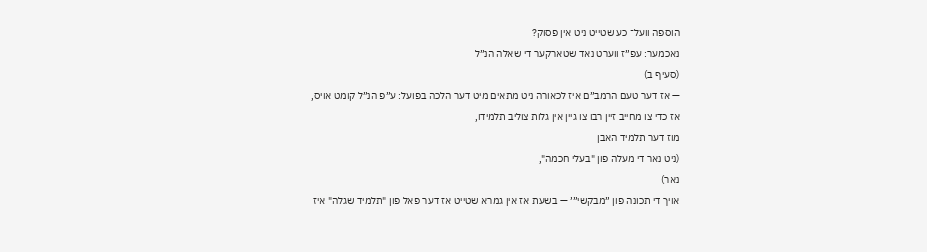הוספה וועל־ כע שטייט ניט אין פסוק?
נאכמער: עפ״ז ווערט נאד שטארקער די שאלה הנ״ל
(סעיף ב)
— אז דער טעם הרמב״ם איז לכאורה ניט מתאים מיט דער הלכה בפועל: ע״פ הנ״ל קומט אויס,
אז כדי צו מחייב זיין רבו צו גיין אין גלות צוליב תלמידו,
מוז דער תלמיד האבן
(ניט נאר די מעלה פון "בעלי חכמה",
נאר)
אויך די תכונה פון ״מבקשי״׳ — בשעת אז אין גמרא שטייט אז דער פאל פון "תלמיד שגלה" איז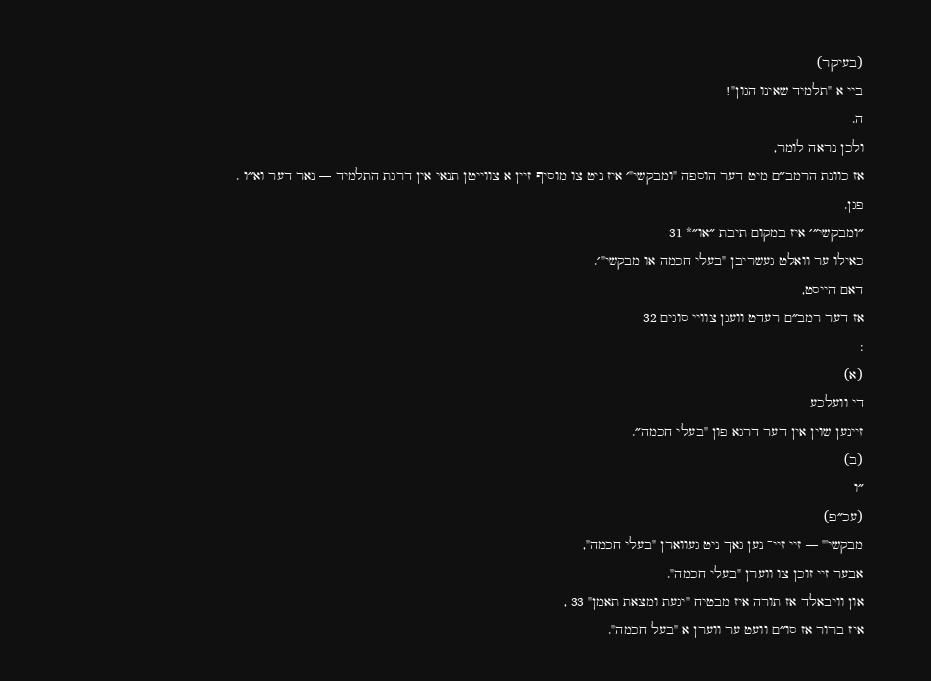(בעיקר)
ביי א "תלמיד שאינו הגון"!
ה.
ולכן נראה לומר,
אז כוונת הרמב״ם מיט דער הוספה "ומבקשי"׳ איז ניט צו מוסיף זיין א צווייטן תנאי אין דרגת התלמיד — נאר דער וא״ו .
פגן.
״ומבקשי״׳ איז במקום תיבת ״או״* 31
כאילו ער וואלט געשריבן "בעלי חכמה או מבקשי"׳.
דאם הייסט,
אז דער רמב״ם רעדט וועגן צוויי סוגים 32
:
(א)
די וועלכע
זיינען שוין אין דער דרגא פון "בעלי חכמה״.
(ב)
״ו
(עכ״פ)
מבקשי'" — זיי זיי־ נען גאך ניט געווארן "בעלי חכמה",
אבער זיי זוכן צו ווערן "בעלי חכמה".
און וויבאלד אז תורה איז מבטיח "יגעת ומצאת תאמן" 33 ,
איז ברור אז סו״ם וועט ער ווערן א "בעל חכמה".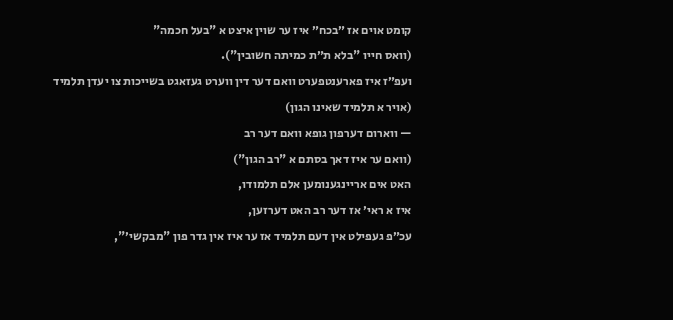קומט אוים אז ״בכח״ איז ער שוין איצט א "בעל חכמה"
(וואס חייו "בלא ת״ת כמיתה חשובין").
ועפ״ז איז פארענטפערט וואם דער דין ווערט געזאגט בשייכות צו יעדן תלמיד
(אויר א תלמיד שאינו הגון)
— ווארום דערפון גופא וואם דער רב
(וואם ער איז דאך בסתם א "רב הגון")
האט אים אריינגענומען אלם תלמודו,
איז א ראי׳ אז דער רב האט דערזען,
עכ״פ געפילט אין דעם תלמיד אז ער איז אין גדר פון "מבקשי׳",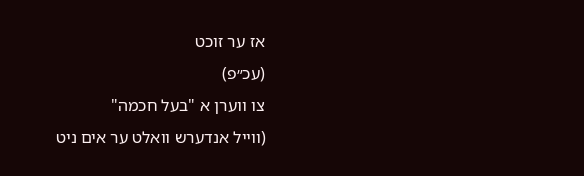אז ער זוכט
(עכ״פ)
צו ווערן א "בעל חכמה"
(ווייל אנדערש וואלט ער אים ניט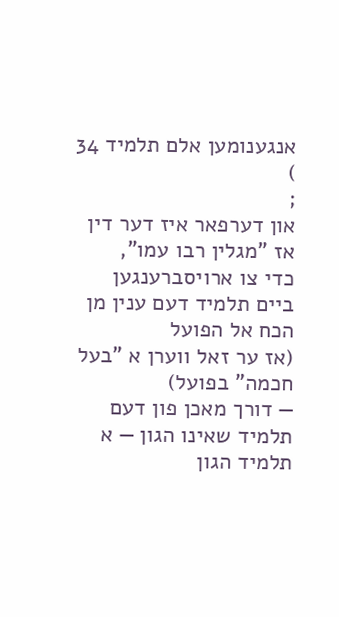אנגענומען אלם תלמיד 34 )
;
און דערפאר איז דער דין אז "מגלין רבו עמו",
כדי צו ארויסברענגען ביים תלמיד דעם ענין מן הכח אל הפועל
(אז ער זאל ווערן א "בעל חכמה" בפועל)
— דורך מאכן פון דעם תלמיד שאינו הגון — א תלמיד הגון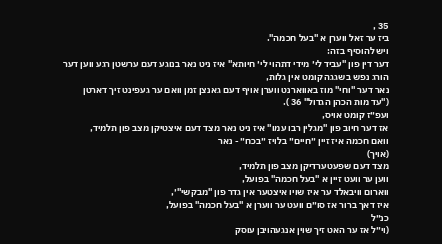35 ,
ביז ער זאל ווערן א "בעל חכמה".
ויש להוסיף בזה:
דער דין פון "עביד לי׳ מידי דתהוי לי׳ חיותא" איז ניט נאר בנוגע דעם ערשטן רגע ווען דער הורג נפש בשגגה קומט אין גלות,
נאר דער "וחי" מוז באווארנט ווערן אויף דעם גאנצן זמן וואם ער געפינט זיך דארטן
("עד מות הכהן הגדול" 36 ).
ועפ״ז קומט אויס,
אז דער חיוב פון "מגלין רבו עמו" איז ניט נאר מצד דעם איצטיקן מצב פון תלמיד,
וואם חכמה איז זיין ״חיים״ בלויז ״בכח״ - נאר
(אויך)
מצד דעם שפעטערדיקן מצב פון תלמיד,
ווען ער וועט זיין א "בעל חכמה" בפועל,
ווארום וויבאלד ער איז שויו איצטער אין גדר פון "מבקשי"׳,
איז דאך ברור אז סו״ם וועט ער ווערן א "בעל חכמה" בפועל,
כנ״ל
(וי״ל אז ער האט זיך שוין אנגעהויבן עוסק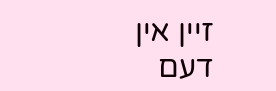זיין אין דעם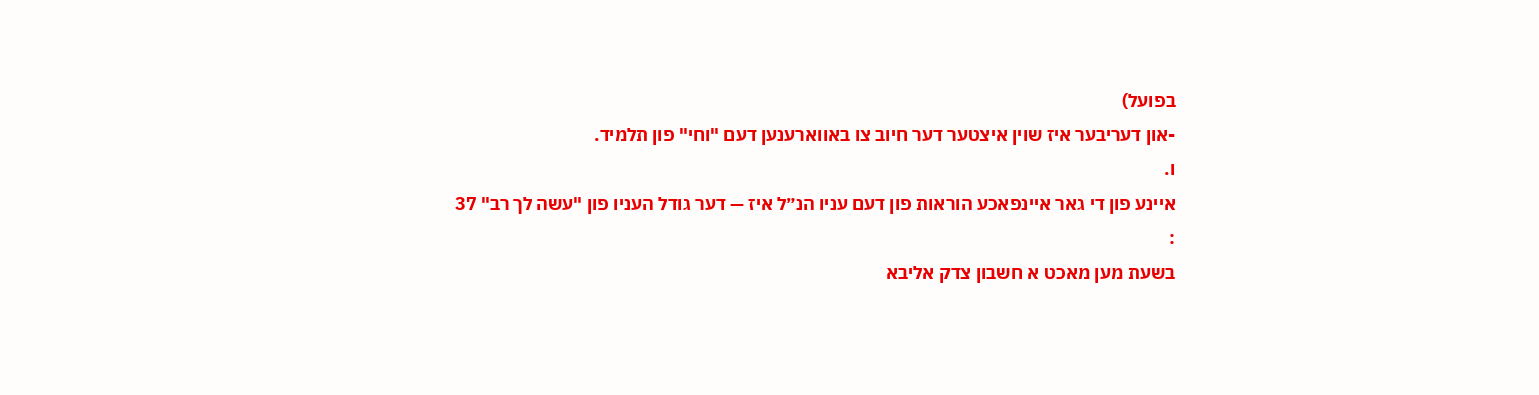בפועל)
-און דעריבער איז שוין איצטער דער חיוב צו באווארענען דעם "וחי" פון תלמיד.
ו.
איינע פון די גאר איינפאכע הוראות פון דעם עניו הנ״ל איז — דער גודל העניו פון "עשה לך רב" 37
:
בשעת מען מאכט א חשבון צדק אליבא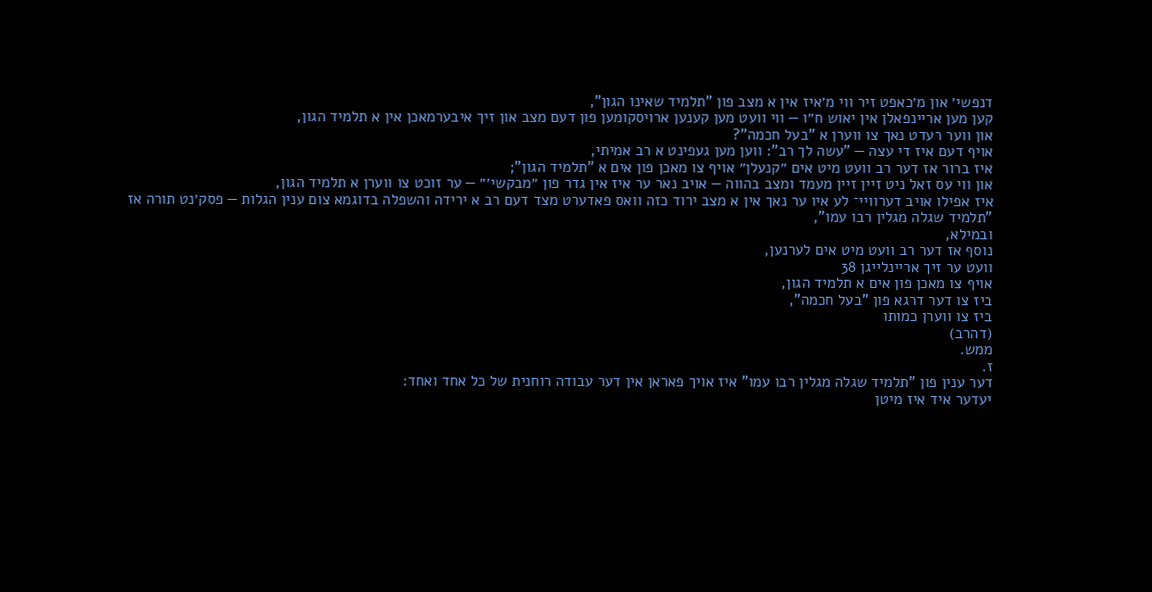דנפשי׳ און מ׳כאפט זיר ווי מ׳איז אין א מצב פון "תלמיד שאינו הגון",
קען מען אריינפאלן אין יאוש ח״ו — ווי וועט מען קענען ארויסקומען פון דעם מצב און זיך איבערמאכן אין א תלמיד הגון,
און ווער רעדט נאך צו ווערן א "בעל חכמה"?
אויף דעם איז די עצה — "עשה לך רב": ווען מען געפינט א רב אמיתי,
איז ברור אז דער רב וועט מיט אים ״קנעלן״ אויף צו מאכן פון אים א "תלמיד הגון";
און ווי עס זאל ניט זיין זיין מעמד ומצב בהווה — אויב נאר ער איז אין גדר פון ״מבקשי׳״ — ער זוכט צו ווערן א תלמיד הגון,
איז אפילו אויב דערוויי־ לע איו ער נאך אין א מצב ירוד כזה וואס פאדערט מצד דעם רב א ירידה והשפלה בדוגמא צום ענין הגלות — פסק׳נט תורה אז "תלמיד שגלה מגלין רבו עמו",
ובמילא,
נוסף אז דער רב וועט מיט אים לערנען,
וועט ער זיך אריינלייגן 38
אויף צו מאכן פון אים א תלמיד הגון,
ביז צו דער דרגא פון "בעל חכמה",
ביז צו ווערן כמותו
(דהרב)
ממש.
ז.
דער ענין פון "תלמיד שגלה מגלין רבו עמו" איז אויך פאראן אין דער עבודה רוחנית של כל אחד ואחד:
יעדער איד איז מיטן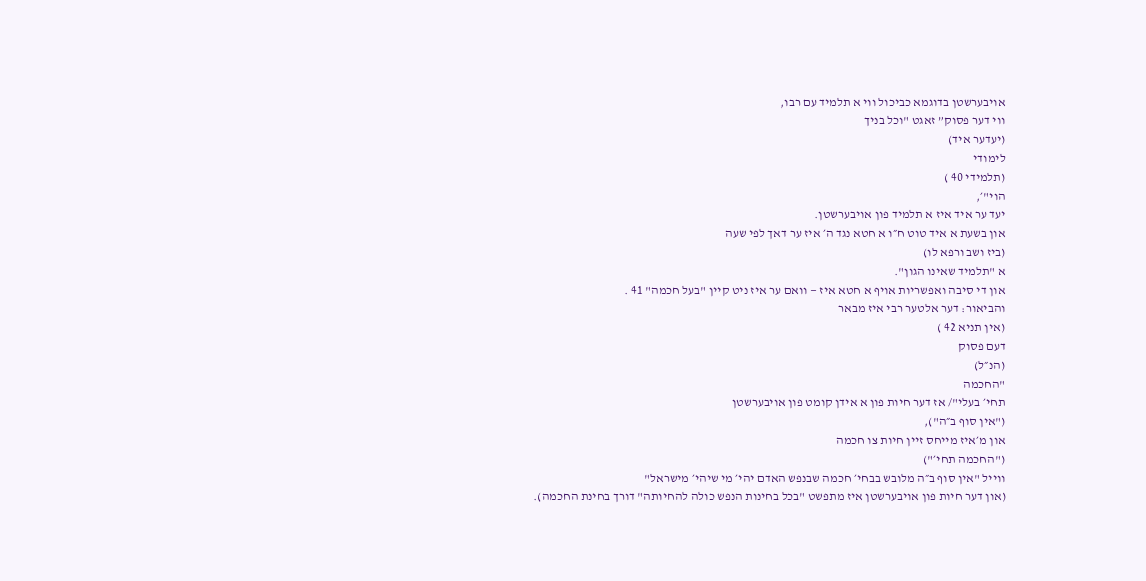אויבערשטן בדוגמא כביכול ווי א תלמיד עם רבו,
ווי דער פסוק” זאגט "וכל בניך
(יעדער איד)
לימודי
(תלמידי 40 )
הוי"׳,
יעד ער איד איז א תלמיד פון אויבערשטן.
און בשעת א איד טוט ח״ו א חטא נגד ה׳ איז ער דאך לפי שעה
(ביז ושב ורפא לו)
א "תלמיד שאינו הגון".
און די סיבה ואפשריות אויף א חטא איז — וואם ער איז ניט קיין "בעל חכמה" 41 .
והביאור: דער אלטער רבי איז מבאר
(אין תניא 42 )
דעם פסוק
(הנ״ל)
"החכמה
תחי׳ בעלי"/ אז דער חיות פון א אידן קומט פון אויבערשטן
("אין סוף ב״ה"),
און מ׳איז מייחס זיין חיות צו חכמה
("החכמה תחי׳")
ווייל "אין סוף ב״ה מלובש בבחי׳ חכמה שבנפש האדם יהי׳ מי שיהי׳ מישראל"
(און דער חיות פון אויבערשטן איז מתפשט "בכל בחינות הנפש כולה להחיותה" דורך בחינת החכמה).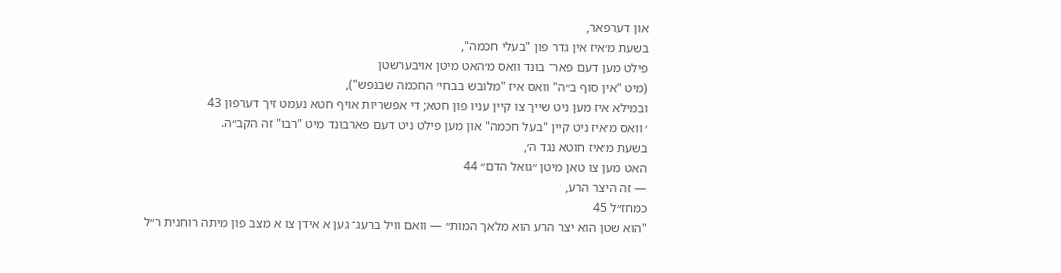און דערפאר,
בשעת מ׳איז אין גדר פון "בעלי חכמה",
פילט מען דעם פאר־ בונד וואס מ׳האט מיטן אויבערשטן
(מיט "אין סוף ב״ה" וואס איז "מלובש בבחי׳ החכמה שבנפש"),
ובמילא איז מען ניט שייך צו קיין עניו פון חטא; די אפשריות אויף חטא נעמט זיך דערפון 43
׳ וואס מ׳איז ניט קיין "בעל חכמה" און מען פילט ניט דעם פארבונד מיט "רבו" זה הקב״ה.
בשעת מ׳איז חוטא נגד ה׳,
האט מען צו טאן מיטן ״גואל הדם״ 44
— זה היצר הרע,
כמחז״ל 45
"הוא שטן הוא יצר הרע הוא מלאך המות״ — וואם וויל ברעג־ גען א אידן צו א מצב פון מיתה רוחנית ר״ל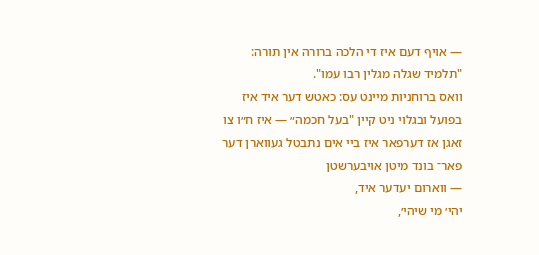— אויף דעם איז די הלכה ברורה אין תורה: "תלמיד שגלה מגלין רבו עמו".
וואס ברוחניות מיינט עס: כאטש דער איד איז בפועל ובגלוי ניט קיין "בעל חכמה״ — איז ח״ו צו זאגן אז דערפאר איז ביי אים נתבטל געווארן דער פאר־ בונד מיטן אויבערשטן
— ווארום יעדער איד,
יהי׳ מי שיהי׳,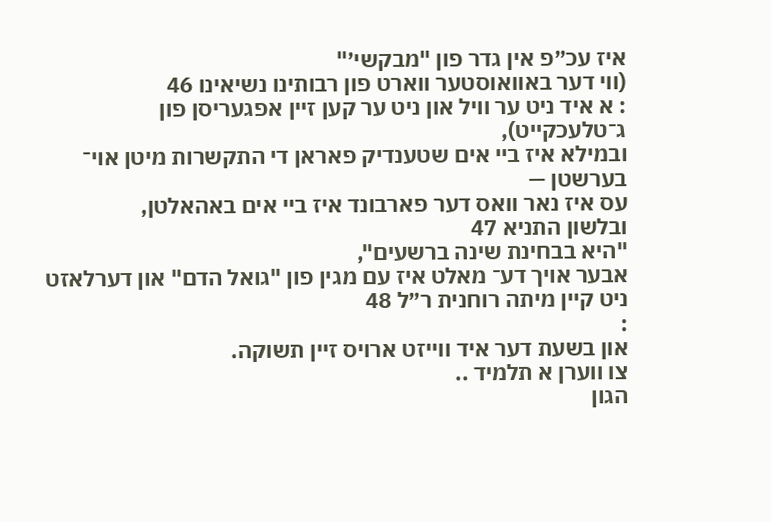איז עכ״פ אין גדר פון "מבקשי׳"
(ווי דער באוואוסטער ווארט פון רבותינו נשיאינו 46
: א איד ניט ער וויל און ניט ער קען זיין אפגעריסן פון ג־טלעכקייט),
ובמילא איז ביי אים שטענדיק פאראן די התקשרות מיטן אוי־ בערשטן —
עס איז נאר וואס דער פארבונד איז ביי אים באהאלטן,
ובלשון התניא 47
"היא בבחינת שינה ברשעים",
אבער אויך דע־ מאלט איז עם מגין פון "גואל הדם" און דערלאזט ניט קיין מיתה רוחנית ר״ל 48
:
און בשעת דער איד ווייזט ארויס זיין תשוקה.
צו ווערן א תלמיד ..
הגון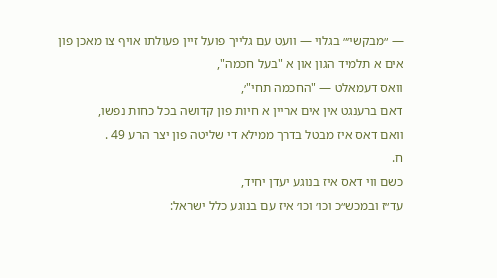— ״מבקשי׳״ בגלוי — וועט עם גלייך פועל זיין פעולתו אויף צו מאכן פון אים א תלמיד הגון און א "בעל חכמה",
וואס דעמאלט — "החכמה תחי"׳,
דאם ברענגט אין אים אריין א חיות פון קדושה בכל כחות נפשו,
וואם דאס איז מבטל בדרך ממילא די שליטה פון יצר הרע 49 .
ח.
כשם ווי דאס איז בנוגע יעדן יחיד,
עד״ז ובמכש״כ וכו׳ וכו׳ איז עם בנוגע כלל ישראל: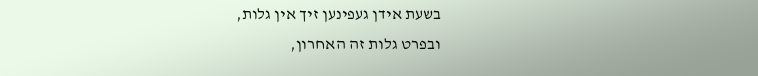בשעת אידן געפינען זיך אין גלות,
ובפרט גלות זה האחרון,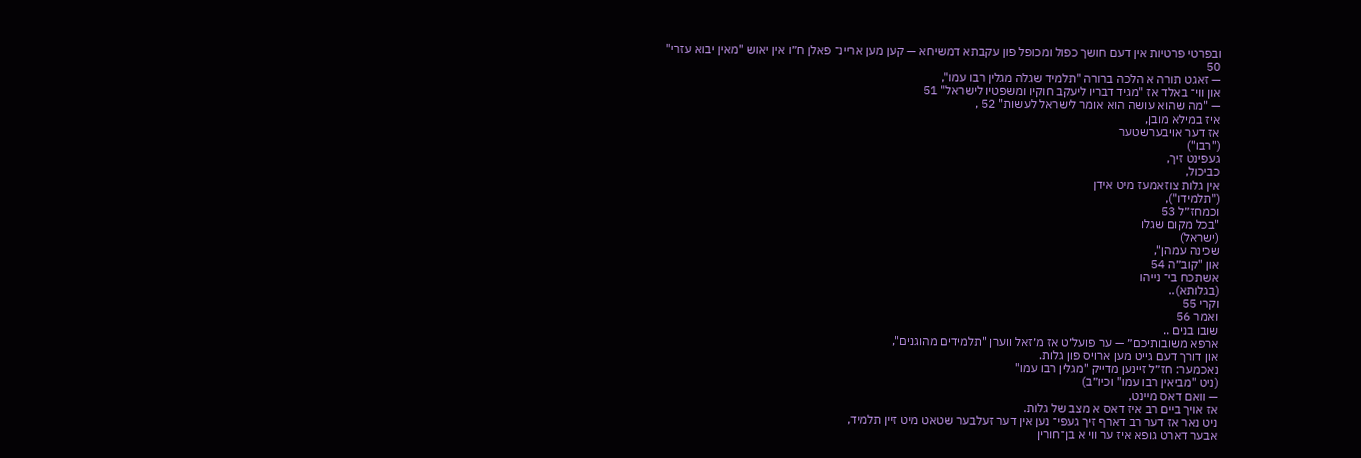ובפרטי פרטיות אין דעם חושך כפול ומכופל פון עקבתא דמשיחא — קען מען ארײנ־ פאלן ח״ו אין יאוש "מאין יבוא עזרי" 50
— זאגט תורה א הלכה ברורה "תלמיד שגלה מגלין רבו עמו",
און ווי־ באלד אז "מגיד דבריו ליעקב חוקיו ומשפטיו לישראל" 51
— "מה שהוא עושה הוא אומר לישראל לעשות" 52 ,
איז במילא מובן,
אז דער אויבערשטער
("רבו")
געפינט זיך,
כביכול,
אין גלות צוזאמעז מיט אידן
("תלמידו"),
וכמחז״ל 53
"בכל מקום שגלו
(ישראל)
שכינה עמהן",
און "קוב״ה 54
אשתכח בי־ נייהו
(בגלותא)..
וקרי 55
ואמר 56
שובו בנים ..
ארפא משובותיכם״ — ער פועל׳ט אז מ׳זאל ווערן "תלמידים מהוגנים",
און דורך דעם גייט מען ארויס פון גלות.
נאכמער: חז״ל זיינען מדייק "מגלין רבו עמו"
(ניט "מביאין רבו עמו" וכיו״ב)
— וואם דאס מיינט,
אז אויך ביים רב איז דאס א מצב של גלות.
ניט נאר אז דער רב דארף זיך געפי־ נען אין דער זעלבער שטאט מיט זיין תלמיד,
אבער דארט גופא איז ער ווי א בן־חורין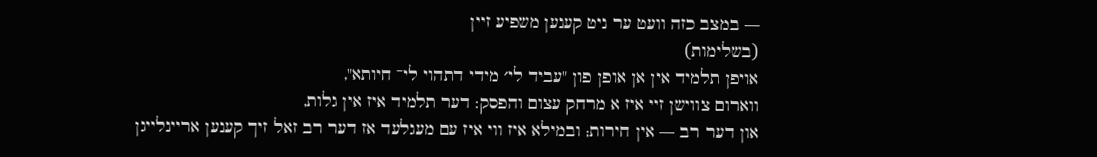— במצב כזה וועט ער ניט קענען משפיע זיין
(בשלימות)
אויפן תלמיד אין אן אופן פון "עביד לי׳ מידי דתהוי לי־ חיותא",
ווארום צווישן זיי איז א מרחק עצום והפסק: דער תלמיד איז אין גלות,
און דער רב — אין חירות; ובמילא איז ווי איז עם מעגלעד אז דער רב זאל זיך קענען אריינלייגן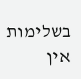בשלימות אין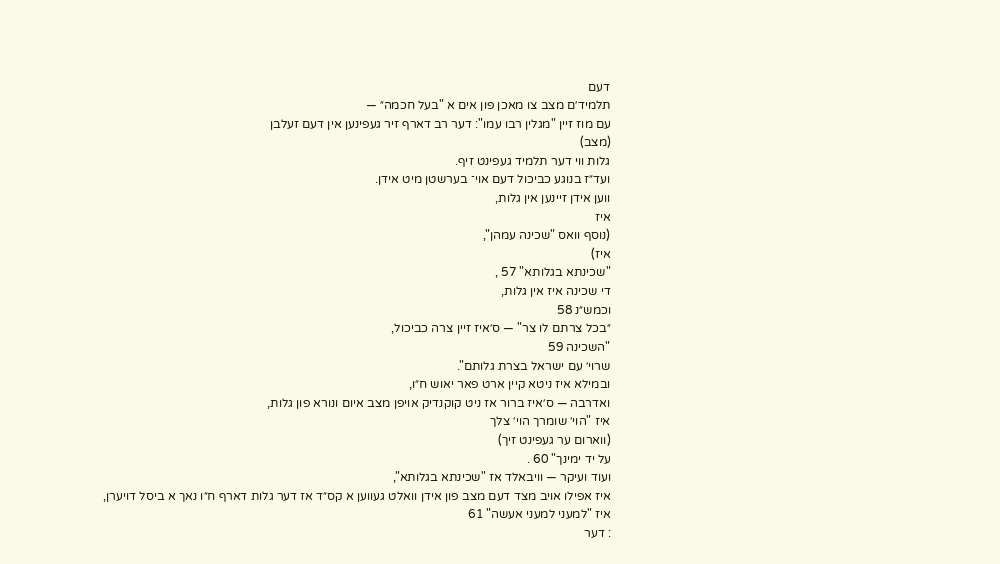דעם
תלמיד׳ם מצב צו מאכן פון אים א "בעל חכמה״ —
עם מוז זיין "מגלין רבו עמו": דער רב דארף זיר געפינען אין דעם זעלבן
(מצב)
גלות ווי דער תלמיד געפינט זיף.
ועד״ז בנוגע כביכול דעם אוי־ בערשטן מיט אידן.
ווען אידן זיינען אין גלות,
איז
(נוסף וואס "שכינה עמהן",
איז)
"שכינתא בגלותא" 57 ,
די שכינה איז אין גלות,
וכמש״נ 58
״בכל צרתם לו צר" — ס׳איז זיין צרה כביכול,
"השכינה 59
שרוי׳ עם ישראל בצרת גלותם".
ובמילא איז ניטא קיין ארט פאר יאוש ח״ו,
ואדרבה — ס׳איז ברור אז ניט קוקנדיק אויפן מצב איום ונורא פון גלות,
איז "הוי׳ שומרך הוי׳ צלך
(ווארום ער געפינט זיך)
על יד ימינך" 60 .
ועוד ועיקר — וויבאלד אז "שכינתא בגלותא",
איז אפילו אויב מצד דעם מצב פון אידן וואלט געווען א קס״ד אז דער גלות דארף ח״ו נאך א ביסל דויערן,
איז "למעני למעני אעשה" 61
: דער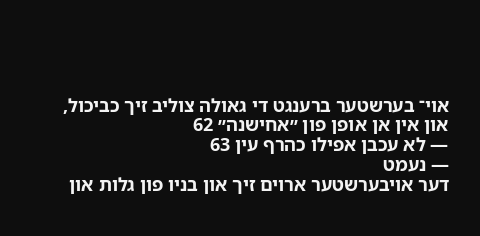אוי־ בערשטער ברענגט די גאולה צוליב זיך כביכול,
און אין אן אופן פון ״אחישנה״ 62
— לא עכבן אפילו כהרף עין 63
— נעמט
דער אויבערשטער ארוים זיך און בניו פון גלות און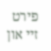פירט זיי און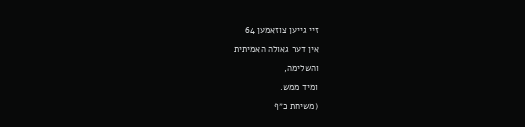זיי גייען צוזאמען 64
אין דער גאולה האמיתית
והשלימה,
ומיד ממש.
(משיחת כ״ף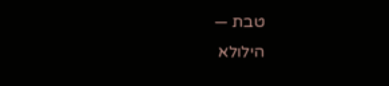טבת —
הילולא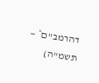דהרמב"ם* — תשמ"ה)